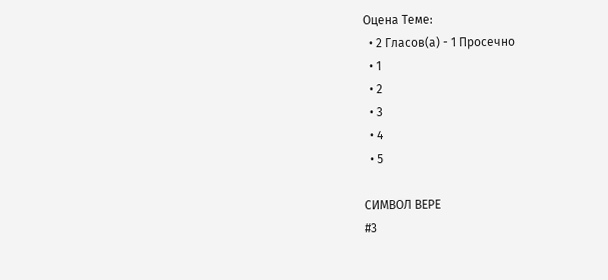Оцена Теме:
  • 2 Гласов(а) - 1 Просечно
  • 1
  • 2
  • 3
  • 4
  • 5

СИМВОЛ ВЕРЕ
#3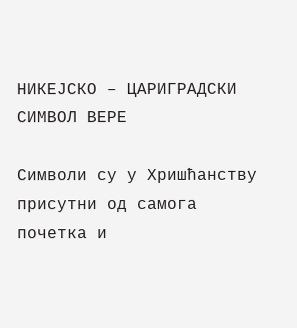НИКЕЈСКО – ЦАРИГРАДСКИ СИМВОЛ ВЕРЕ

Символи су у Хришћанству присутни од самога почетка и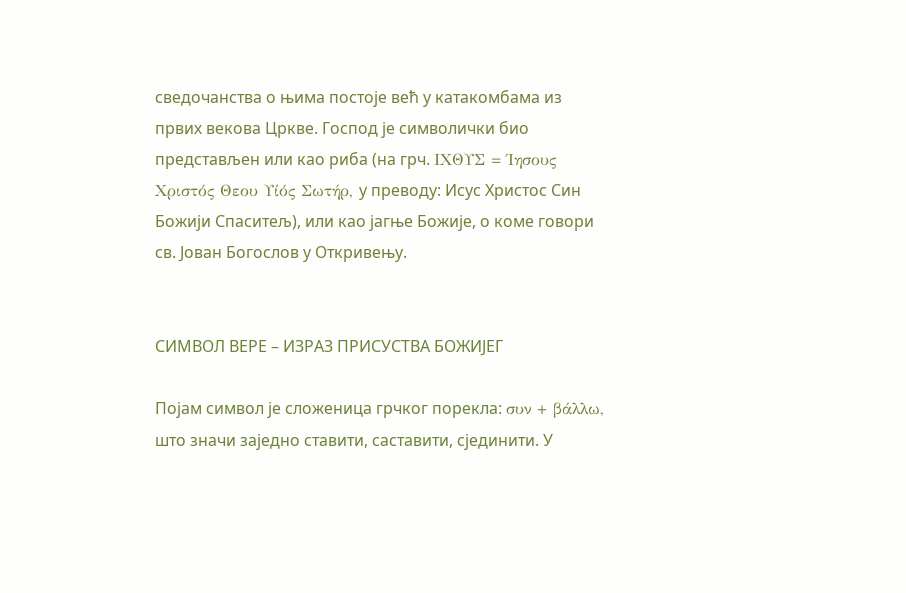сведочанства о њима постоје већ у катакомбама из првих векова Цркве. Господ је символички био представљен или као риба (на грч. ΙΧΘΥΣ = Ίησους Χριστός Θεου Υίός Σωτήρ, у преводу: Исус Христос Син Божији Спаситељ), или као јагње Божије, о коме говори св. Јован Богослов у Откривењу.


СИМВОЛ ВЕРЕ – ИЗРАЗ ПРИСУСТВА БОЖИЈЕГ

Појам символ је сложеница грчког порекла: συν + βάλλω, што значи заједно ставити, саставити, сјединити. У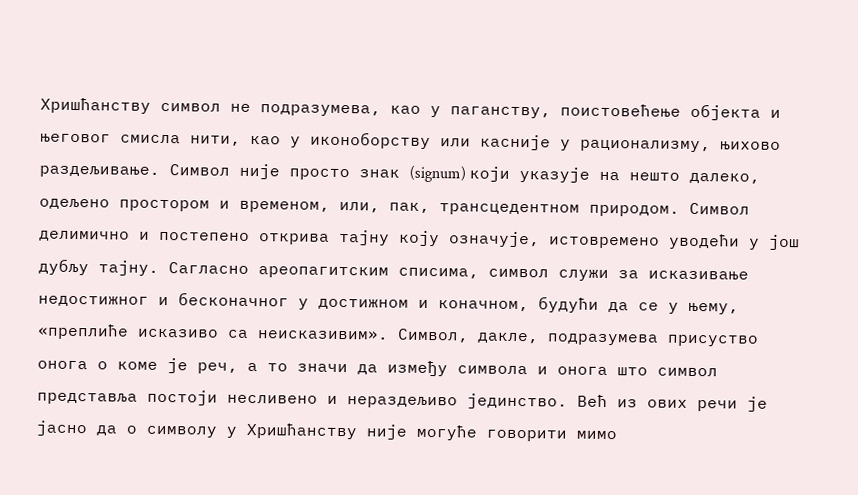Хришћанству символ не подразумева, као у паганству, поистовећење објекта и његовог смисла нити, као у иконоборству или касније у рационализму, њихово раздељивање. Символ није просто знак (signum) који указује на нешто далеко, одељено простором и временом, или, пак, трансцедентном природом. Символ делимично и постепено открива тајну коју означује, истовремено уводећи у још дубљу тајну. Сагласно ареопагитским списима, символ служи за исказивање недостижног и бесконачног у достижном и коначном, будући да се у њему, «преплиће исказиво са неисказивим». Символ, дакле, подразумева присуство онога о коме је реч, а то значи да између символа и онога што символ представља постоји несливено и нераздељиво јединство. Већ из ових речи је јасно да о символу у Хришћанству није могуће говорити мимо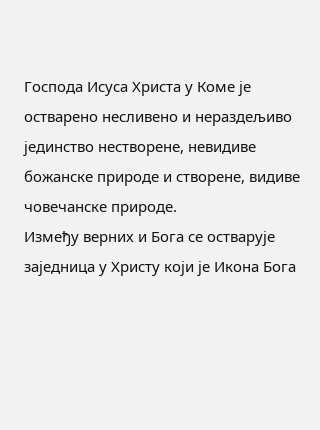Господа Исуса Христа у Коме је остварено несливено и нераздељиво јединство нестворене, невидиве божанске природе и створене, видиве човечанске природе.
Између верних и Бога се остварује заједница у Христу који је Икона Бога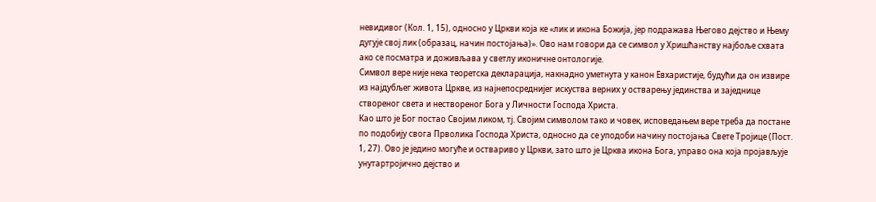невидивог (Кол. 1, 15), односно у Цркви која ке «лик и икона Божија, јер подражава Његово дејство и Њему дугује свој лик (образац, начин постојања)». Ово нам говори да се символ у Хришћанству најбоље схвата ако се посматра и доживљава у светлу иконичне онтологије.
Символ вере није нека теоретска декларација, накнадно уметнута у канон Евхаристије, будући да он извире из најдубљег живота Цркве, из најнепосреднијег искуства верних у остварењу јединства и заједнице створеног света и нествореног Бога у Личности Господа Христа.
Као што је Бог постао Својим ликом, тј. Својим символом тако и човек, исповедањем вере треба да постане по подобију свога Прволика Господа Христа, односно да се уподоби начину постојања Свете Тројице (Пост. 1, 27). Ово је једино могуће и оствариво у Цркви, зато што је Црква икона Бога, управо она која пројављује унутартројично дејство и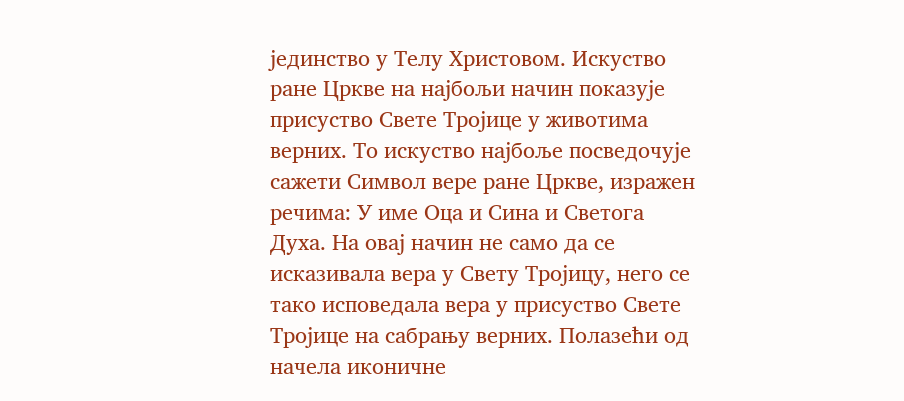јединство у Телу Христовом. Искуство ране Цркве на најбољи начин показује присуство Свете Тројице у животима верних. То искуство најбоље посведочује сажети Символ вере ране Цркве, изражен речима: У име Оца и Сина и Светога Духа. На овај начин не само да се исказивала вера у Свету Тројицу, него се тако исповедала вера у присуство Свете Тројице на сабрању верних. Полазећи од начела иконичне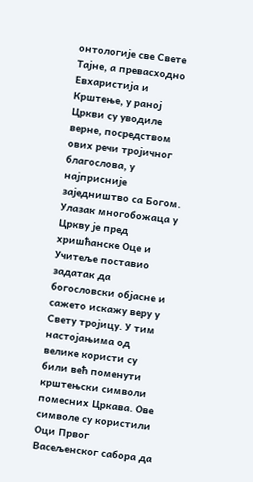онтологије све Свете Тајне, а превасходно Евхаристија и Крштење, у раној Цркви су уводиле верне, посредством ових речи тројичног благослова, у најприсније заједништво са Богом.
Улазак многобожаца у Цркву је пред хришћанске Оце и Учитеље поставио задатак да богословски објасне и сажето искажу веру у Свету тројицу. У тим настојањима од велике користи су били већ поменути крштењски символи помесних Цркава. Ове символе су користили Оци Првог Васељенског сабора да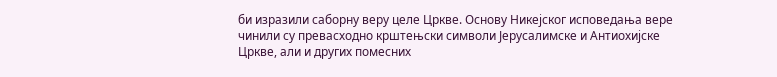би изразили саборну веру целе Цркве. Основу Никејског исповедања вере чинили су превасходно крштењски символи Јерусалимске и Антиохијске Цркве, али и других помесних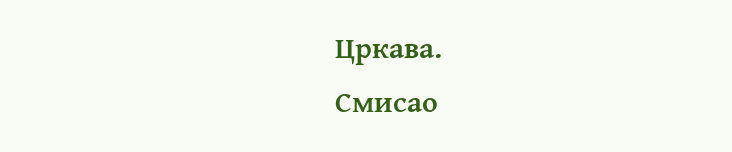Цркава.
Смисао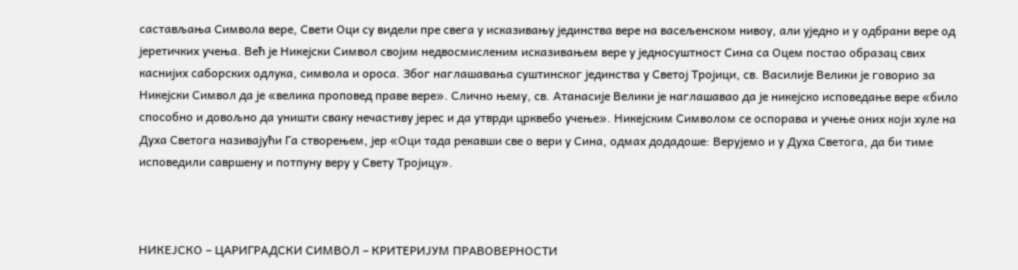састављања Символа вере, Свети Оци су видели пре свега у исказивању јединства вере на васељенском нивоу, али уједно и у одбрани вере од јеретичких учења. Већ је Никејски Символ својим недвосмисленим исказивањем вере у једносуштност Сина са Оцем постао образац свих каснијих саборских одлука, символа и ороса. Због наглашавања суштинског јединства у Светој Тројици, св. Василије Велики је говорио за Никејски Символ да је «велика проповед праве вере». Слично њему, св. Атанасије Велики је наглашавао да је никејско исповедање вере «било способно и довољно да уништи сваку нечастиву јерес и да утврди црквебо учење». Никејским Символом се оспорава и учење оних који хуле на Духа Светога називајући Га створењем, јер «Оци тада рекавши све о вери у Сина, одмах додадоше: Верујемо и у Духа Светога, да би тиме исповедили савршену и потпуну веру у Свету Тројицу».



НИКЕЈСКО – ЦАРИГРАДСКИ СИМВОЛ – КРИТЕРИЈУМ ПРАВОВЕРНОСТИ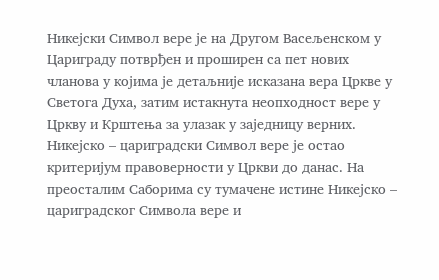Никејски Символ вере је на Другом Васељенском у Цариграду потврђен и проширен са пет нових чланова у којима је детаљније исказана вера Цркве у Светога Духа, затим истакнута неопходност вере у Цркву и Крштења за улазак у заједницу верних. Никејско – цариградски Символ вере је остао критеријум правоверности у Цркви до данас. На преосталим Саборима су тумачене истине Никејско – цариградског Символа вере и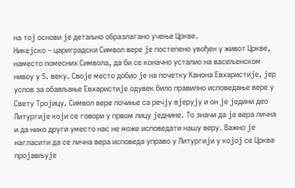на тој основи је детаљно образлагано учење Цркве.
Никејско – цариградски Символ вере је постепено увођен у живот Цркве, наместо помесних Символа, да би се коначно усталио на васељенском нивоу у 5. веку. Своје место добио је на почетку Канона Евхаристије, јер услов за обављање Евхаристије одувек било правилно исповедање вере у Свету Тројицу. Символ вере почиње са речју вјерују и он је једини део Литургије који се говори у првом лицу једнине. То значи да је вера лична и да нико други уместо нас не може исповедати нашу веру. Важно је нагласити да се лична вера исповеда управо у Литургији у којој се Црква пројављује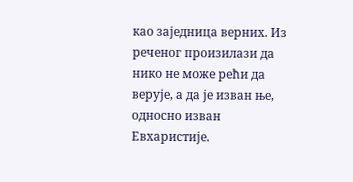као заједница верних. Из реченог произилази да нико не може рећи да верује, а да је изван ње, односно изван Евхаристије.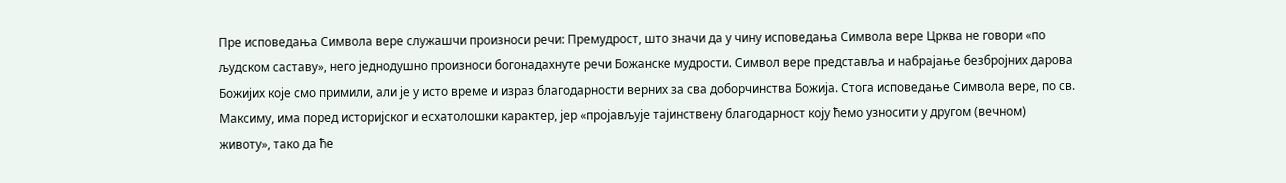Пре исповедања Символа вере служашчи произноси речи: Премудрост, што значи да у чину исповедања Символа вере Црква не говори «по људском саставу», него једнодушно произноси богонадахнуте речи Божанске мудрости. Символ вере представља и набрајање безбројних дарова Божијих које смо примили, али је у исто време и израз благодарности верних за сва доборчинства Божија. Стога исповедање Символа вере, по св. Максиму, има поред историјског и есхатолошки карактер, јер «пројављује тајинствену благодарност коју ћемо узносити у другом (вечном) животу», тако да ће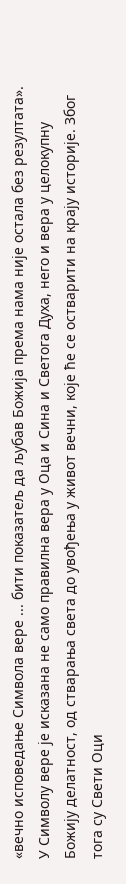«вечно исповедање Символа вере ... бити показатељ да љубав Божија према нама није остала без резултата».
У Символу вере је исказана не само правилна вера у Оца и Сина и Светога Духа, него и вера у целокупну Божију делатност, од стварања света до увођења у живот вечни, које ће се остварити на крају историје. Због тога су Свети Оци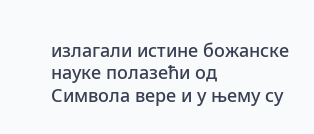излагали истине божанске науке полазећи од Символа вере и у њему су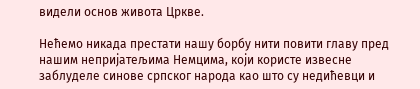видели основ живота Цркве.

Нећемо никада престати нашу борбу нити повити главу пред нашим непријатељима Немцима, који користе извесне заблуделе синове српског народа као што су недићевци и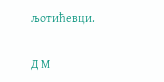љотићевци.

Д М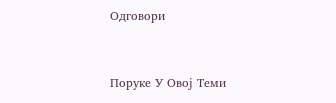Одговори


Поруке У Овој Теми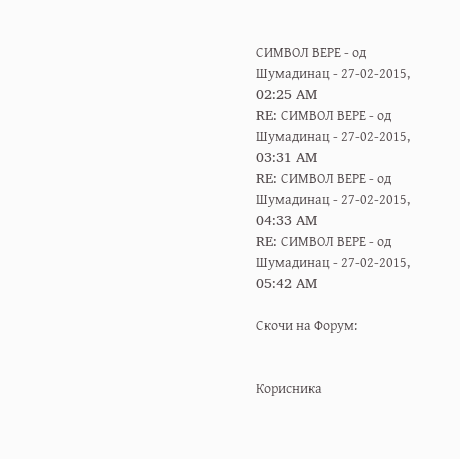СИМВОЛ ВЕРЕ - од Шумадинац - 27-02-2015, 02:25 AM
RE: СИМВОЛ ВЕРЕ - од Шумадинац - 27-02-2015, 03:31 AM
RE: СИМВОЛ ВЕРЕ - од Шумадинац - 27-02-2015, 04:33 AM
RE: СИМВОЛ ВЕРЕ - од Шумадинац - 27-02-2015, 05:42 AM

Скочи на Форум:


Корисника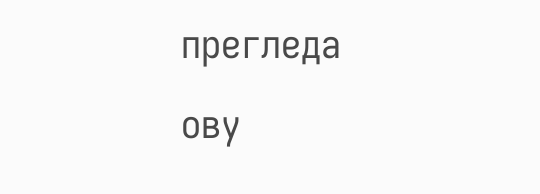прегледа ову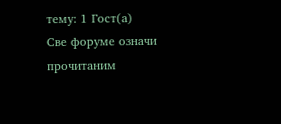тему: 1 Гост(а)
Све форуме означи прочитаним